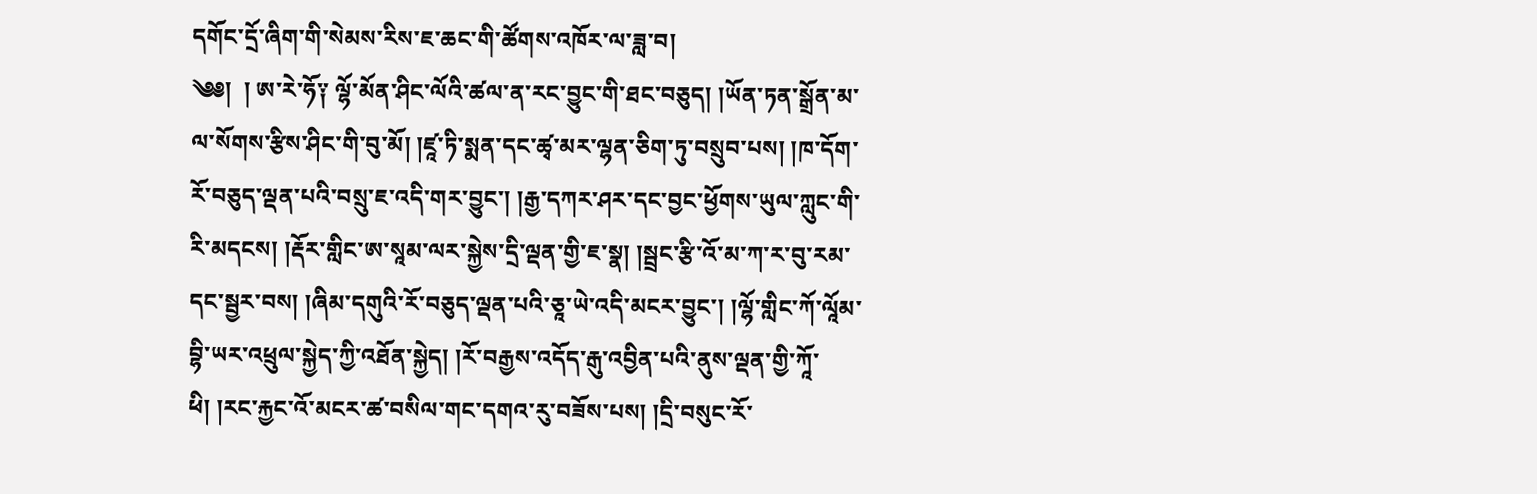དགོང་དྲོ་ཞིག་གི་སེམས་རིས་ཇ་ཆང་གི་ཚོགས་འཁོར་ལ་ཟླ་བ།
༄༅།  ། ཨ་རེ་ཧོ༑ ལྷོ་མོན་ཤིང་ལོའི་ཚལ་ན་རང་བྱུང་གི་ཐང་བཅུད། །ཡོན་ཏན་སྒྲོན་མ་ལ་སོགས་རྩིས་ཤིང་གི་བུ་མོ། །ཛཱ་ཏི་སྨན་དང་ཚྭ་མར་ལྷན་ཅིག་ཏུ་བསྲུབ་པས། །ཁ་དོག་རོ་བཅུད་ལྡན་པའི་བསྲུ་ཇ་འདི་གར་བྱུང་། །རྒྱ་དཀར་ཤར་དང་བྱང་ཕྱོགས་ཡུལ་ཀླུང་གི་རི་མདངས། །རྡོར་གླིང་ཨ་སཱམ་ལར་སྐྱེས་དྲི་ལྡན་གྱི་ཇ་སྣ། །སྦྲང་རྩི་འོ་མ་ཀ་ར་བུ་རམ་དང་སྦྱར་བས། །ཞིམ་དགུའི་རོ་བཅུད་ལྡན་པའི་ཅཱ་ཡེ་འདི་མངར་བྱུང་། །ལྷོ་གླིང་ཀོ་ལཱོམ་བྷི་ཡར་འཕྲུལ་སྐྱེད་ཀྱི་འཐོན་སྐྱེད། །རོ་བརྒྱས་འདོད་རྒུ་འབྱིན་པའི་ནུས་ལྡན་གྱི་ཀཱོ་ཕི། །རང་རྐྱང་འོ་མངར་ཚ་བསིལ་གང་དགའ་རུ་བཟོས་པས། །དྲི་བསུང་རོ་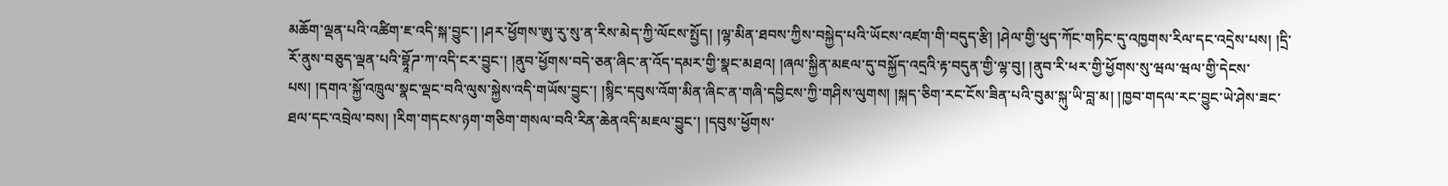མཆོག་ལྡན་པའི་འཚིག་ཇ་འདི་སྐ་བྱུང་། །ཤར་ཕྱོགས་ཨུ་རུ་སུ་ན་རིས་མེད་ཀྱི་ལོངས་སྤྱོད། །ལྷ་མིན་ཐབས་ཀྱིས་བསྐྱེད་པའི་ཡོངས་འཛག་གི་བདུད་རྩི། །ཤེལ་གྱི་ཕུད་ཀོང་གཏིང་དུ་འཁྱགས་རིལ་དང་འདྲེས་པས། །དྲི་རོ་ནུས་བཅུད་ལྡན་པའི་བྷཱོཌ་ཀ་འདི་ངར་བྱུང་། །ནུབ་ཕྱོགས་བདེ་ཅན་ཞིང་ན་འོད་དམར་གྱི་སྣང་མཐའ། །ཞལ་སྐྱིན་མཇལ་དུ་བསྐྱོད་འདྲའི་རྟ་བདུན་གྱི་ལྷ་བུ། །ནུབ་རི་ཕར་གྱི་ཕྱོགས་སུ་ཝལ་ཝལ་གྱི་དེངས་པས། །དགའ་སྐྱོ་འཁྲུལ་སྣང་ལྡང་བའི་ལུས་སྐྱེས་འདི་གཡོས་བྱུང་། །སྙིང་དབུས་འོག་མིན་ཞིང་ན་གཞི་དབྱིངས་ཀྱི་གཤིས་ལུགས། །སྐད་ཅིག་རང་ངོས་ཟིན་པའི་བུམ་སྐུ་ཡི་བླ་མ། །ཁྱབ་གདལ་རང་བྱུང་ཡེ་ཤེས་ཟང་ཐལ་དང་འབྲེལ་བས། །རིག་གདངས་ཉག་གཅིག་གསལ་བའི་རིན་ཆེནའདི་མཇལ་བྱུང་། །དབུས་ཕྱོགས་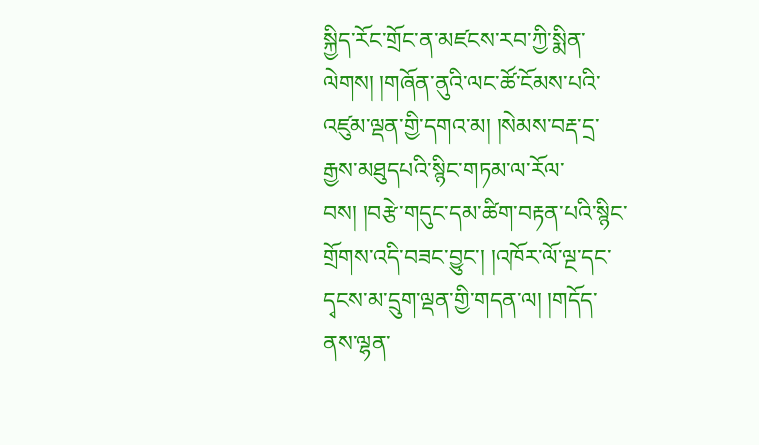སྐྱིད་རོང་གྲོང་ན་མཛངས་རབ་ཀྱི་སྨིན་ལེགས། །གཞོན་ནུའི་ལང་ཚོ་ངོམས་པའི་འཛུམ་ལྡན་གྱི་དགའ་མ། །སེམས་བརྡ་དྲ་རྒྱས་མཐུདཔའི་སྙིང་གཏམ་ལ་རོལ་བས། །བརྩེ་གདུང་དམ་ཚིག་བརྟན་པའི་སྙིང་གྲོགས་འདི་བཟང་བྱུང་། །འཁོར་ལོ་ལྔ་དང་དྭངས་མ་དྲུག་ལྡན་གྱི་གདན་ལ། །གདོད་ནས་ལྷན་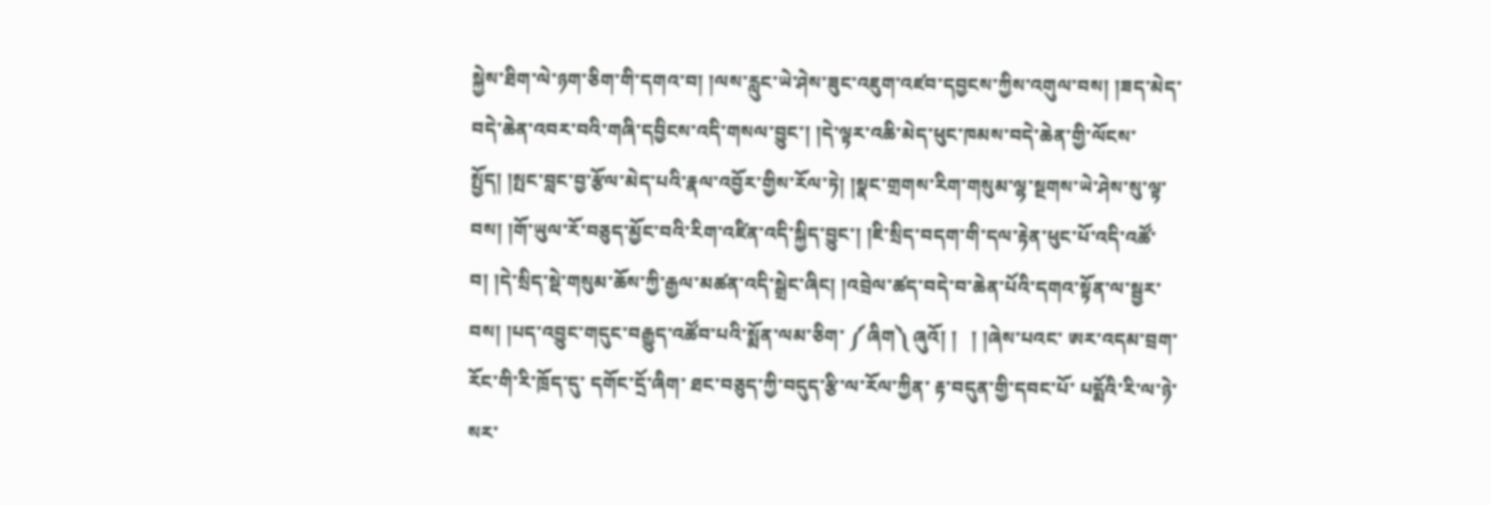སྐྱེས་ཐིག་ལེ་ཉག་ཅིག་གི་དགའ་བ། །ལས་རླུང་ཡེ་ཤེས་ཟུང་འཇུག་འཛབ་དབྱངས་ཀྱིས་འགུལ་བས། །ཟད་མེད་བདེ་ཆེན་འབར་བའི་གཞི་དབྱིངས་འདི་གསལ་བྱུང་། །དེ་ལྟར་འཆི་མེད་ཕུང་ཁམས་བདེ་ཆེན་གྱི་ལོངས་སྤྱོད། །སྤང་བླང་བྱ་རྩོལ་མེད་པའི་རྣལ་འབྱོར་གྱིས་རོལ་ཏེ། །སྣང་གྲགས་རིག་གསུམ་ལྷ་སྔགས་ཡེ་ཤེས་སུ་ལྟ་བས། །གོ་ཡུལ་རོ་བཅུད་མྱོང་བའི་རིག་འཛིན་འདི་སྐྱིད་བྱུང་། །ཇི་སྲིད་བདག་གི་དལ་རྟེན་ཕུང་པོ་འདི་འཚོ་བ། །དེ་སྲིད་སྡེ་གསུམ་ཆོས་ཀྱི་རྒྱལ་མཚན་འདི་སྒྲེང་ཞིང། །འབྲེལ་ཚད་བདེ་བ་ཆེན་པོའི་དགའ་སྟོན་ལ་སྦྱར་བས། །པད་འབྱུང་གདུང་བརྒྱུད་འཚོབ་པའི་སྨོན་ལམ་ཅིག་ ༼ཞིག༽ ཞུའོ། །   ། །ཞེས་པའང་ ཨར་འདམ་བྲག་རོང་གི་རི་ཁྲོད་དུ་ དགོང་དྲོ་ཞིག་ ཐང་བཅུད་ཀྱི་བདུད་རྩི་ལ་རོལ་ཀྱིན་ རྟ་བདུན་གྱི་དབང་པོ་ པདྨོའི་རི་ལ་ཉེ་སར་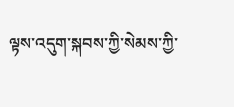ལྟས་འདུག་སྐབས་ཀྱི་སེམས་ཀྱི་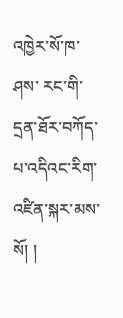འཁྱེར་སོ་ཁ་ཤས་ རང་གི་དྲན་ཐོར་བཀོད་པ་འདིའང་རིག་འཛིན་སྐར་མས་སོ། །